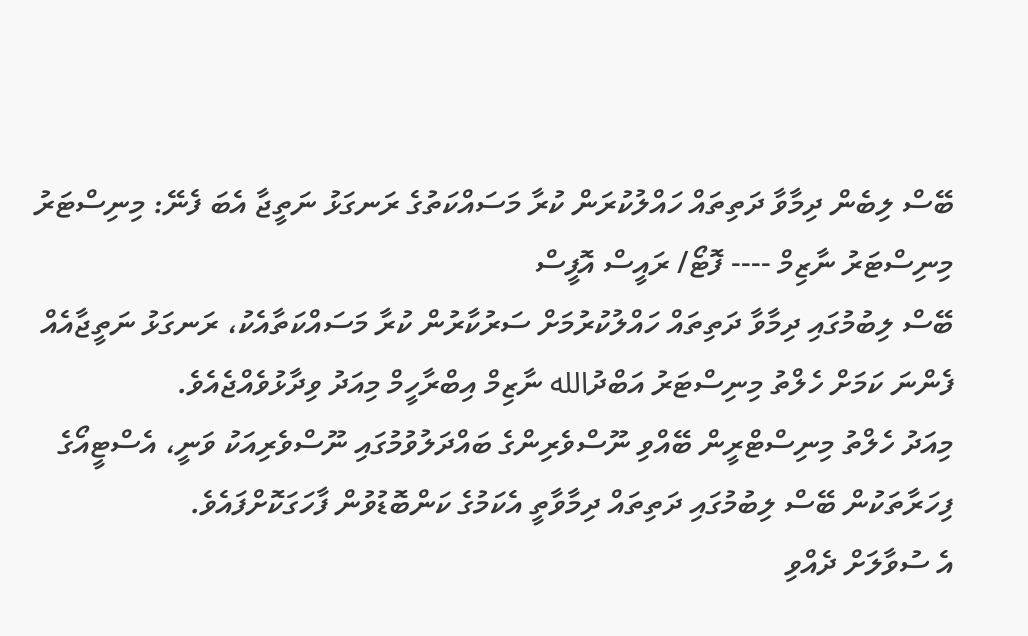ބޭސް ލިބެން ދިމާވާ ދަތިތައް ހައްލުކުރަން ކުރާ މަސައްކަތުގެ ރަނގަޅު ނަތީޖާ އެބަ ފެނޭ: މިނިސްޓަރު
މިނިސްޓަރު ނާޒިމް ---- ފޮޓޯ/ ރައީސް އޮފީސް
ބޭސް ލިބުމުގައި ދިމާވާ ދަތިތައް ހައްލުކުރުމަށް ސަރުކާރުން ކުރާ މަސައްކަތާއެކު، ރަނގަޅު ނަތީޖާއެއް ފެންނަ ކަމަށް ހެލްތު މިނިސްޓަރު އަބްދުالله ނާޒިމް އިބްރާހީމް މިއަދު ވިދާޅުވެއްޖެއެވެ.
މިއަދު ހެލްތު މިނިސްޓްރީން ބޭއްވި ނޫސްވެރިންގެ ބައްދަލުވުމުގައި ނޫސްވެރިއަކު ވަނީ، އެސްޓީއޯގެ ފިހަރާތަކުން ބޭސް ލިބުމުގައި ދަތިތައް ދިމާވާތީ އެކަމުގެ ކަންބޮޑުވުން ފާހަގަކޮށްފައެވެ.
އެ ސުވާލަށް ދެއްވި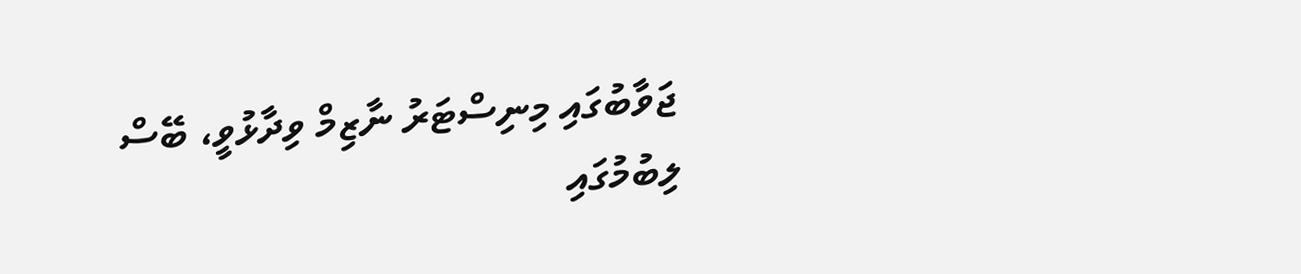ޖަވާބުގައި މިނިސްޓަރު ނާޒިމް ވިދާޅުވީ، ބޭސް ލިބުމުގައި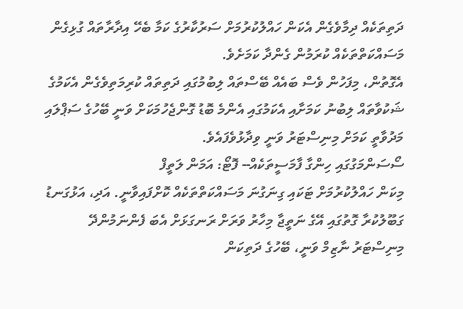ދަތިތަކެއް ދިމާވެގެން އެކަން ހައްލުކުރުމަށް ސަރުކާރުގެ ކަމާ ބެހޭ އިދާރާތައް ގުޅިގެން މަސައްކަތްތަކެއް ކުރަމުން ގެންދާ ކަމަށެވެ.
އެގޮތުން، މިފަހުން ވެސް ބައެއް ބޭސްތައް ލިބުމުގައި ދަތިތައް ކުރިމަތިވެގެން އެކަމުގެ ޝަކުވާތައް ލިބުނު ކަމަށާއި އެކަމުގައި އެންމެ ބޮޑު ގޮންޖެހުމަކަށް ވަނީ ބޭހުގެ ސަޕްލައި މަދުވާތީ ކަމަށް މިނިސްޓަރު ވަނީ ވިދާޅުވެފައެވެ.
ސޯސަންމަގުގައި ހިންގާ ފާމަސީތަކެއް-- ފޮޓޯ: އަމަން ލަތީފް
މިކަން ހައްލުކުރުމަށް ޓަކައި ގިނަގުނަ މަސައްކަތްތަކެއް ކޮށްފައިވާނީ. އަދި، އަޅުގަނޑު ގަބޫލުކުރާ ގޮތުގައި އޭގެ ނަތީޖާ މިހާރު ވަރަށް ރަނގަޅަށް އެބަ ފެންނަމުންދޭ
މިނިސްޓަރު ނާޒިމް ވަނީ، ބޭހުގެ ދަތިކަން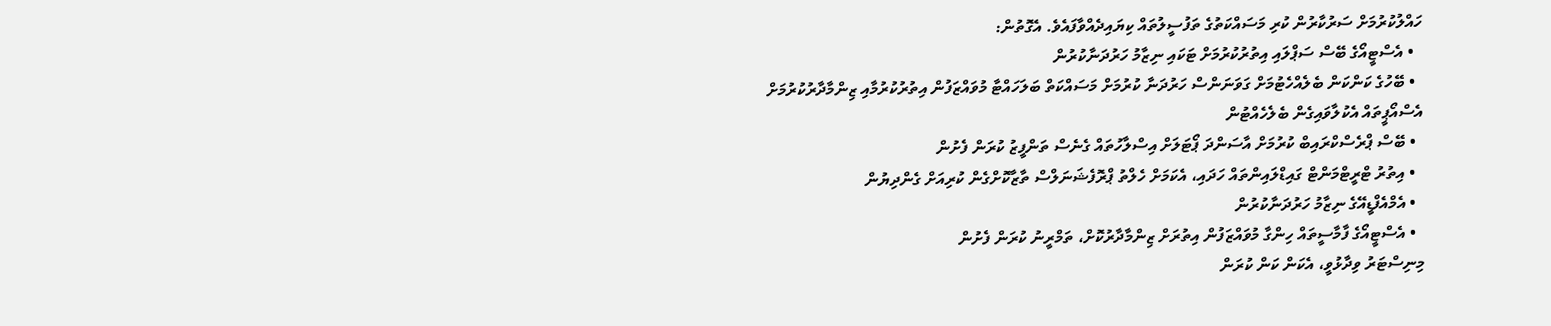ހައްލުކުރުމަށް ސަރުކާރުން ކުރި މަސައްކަތުގެ ތަފުސީލުތައް ކިޔައިދެއްވާފައެވެ. އެގޮތުން:
  • އެސްޓީއޯގެ ބޭސް ސަޕްލައި އިތުރުކުރުމަށް ޓަކައި ނިޒާމު ހަރުދަނާކުރުން
  • ބޭހުގެ ކަންކަން ބެލެއްހެޓުމަށް ގަވަނަންސް ހަރުދަނާ ކުރުމަށް މަސައްކަތް ބަލަހައްޓާ މުވައްޒަފުން އިތުރުކުރުމާއި ޒިންމާދާރުކުރުމަށް އެސްއޯޕީތައް އެކުލާވައިގެން ބެލެހެއްޓުން
  • ބޭސް ޕްރެސްކްރައިބް ކުރުމަށް އާސަންދަ ޕޯޓަލަށް އިސްލާހުތައް ގެނެސް ތަންފީޒު ކުރަން ފެށުން
  • އިތުރު ޓްރީޓްމަންޓް ގައިޑްލައިންތައް ހަދައި، އެކަމަށް ހެލްތު ޕްރޮފެޝަނަލްސް ތާޒާކޮށްގެން ކުރިއަށް ގެންދިޔުން
  • އެމްއެފްޑީއޭގެ ނިޒާމު ހަރުދަނާކުރުން
  • އެސްޓީއޯގެ ފާމާސީތައް ހިންގާ މުވައްޒަފުން އިތުރަށް ޒިންމާދާރުކޮށް، ތަމްރީނު ކުރަން ފެށުން
މިނިސްޓަރު ވިދާޅުވީ، އެކަން ކަން ކުރަން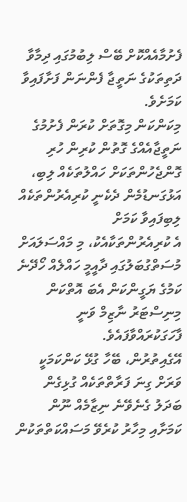ފެށުމާއެއްކޮށް ބޭސް ލިބުމުގައި ދިމާވާ ދަތިތަކުގެ ނަތީޖާ ފެންނަން ފަށާފައިވާ ކަމަށެވެ.
މިކަންކަން މިގޮތަށް ކުރަން ފެށުމުގެ ނަތީޖާއެއްގެ ގޮތުން ކުރިން ހުރި ގޮންޖެހުންތަކަށް ހައްލުތަކެއް ލިބި، އަޅުގަނޑުމެން ދެކެނީ ކުރިއެރުންތަކެއް ލިބިފައިވާ ކަމަށް
އެ ކުރިއެރުންތަކާއެކު، މި މައްސަލައަށް މުސަތްގުބަލުގައި ދާއީމީ ހައްލެއް ހޯދޭނެ ކަމުގެ ޔަގީންކަން އެބަ އޮތްކަން މިނިސްޓަރު ނާޒިމް ވަނީ ފާހަގަކުރައްވާފައެވެ.
އޭގެއިތުރުން، ބޭހާ ގުޅޭ ކަންކަމަކީ ވަރަށް ގިނަ ފަރާތްތަކެއް ގުޅިގެން ބަދަލު ގެނެވޭނެ ނިޒާމެއް ނޫން ކަމަށާއި މިހާރު ކުރެވޭ މަސައްކަތްތަކުން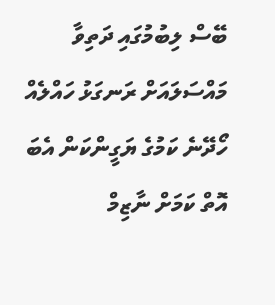ބޭސް ލިބުމުގައި ދަތިވާ މައްސަލައަށް ރަނގަޅު ހައްލެއް ހޯދޭނެ ކަމުގެ ޔަގީންކަން އެބަ އޮތް ކަމަށް ނާޒިމް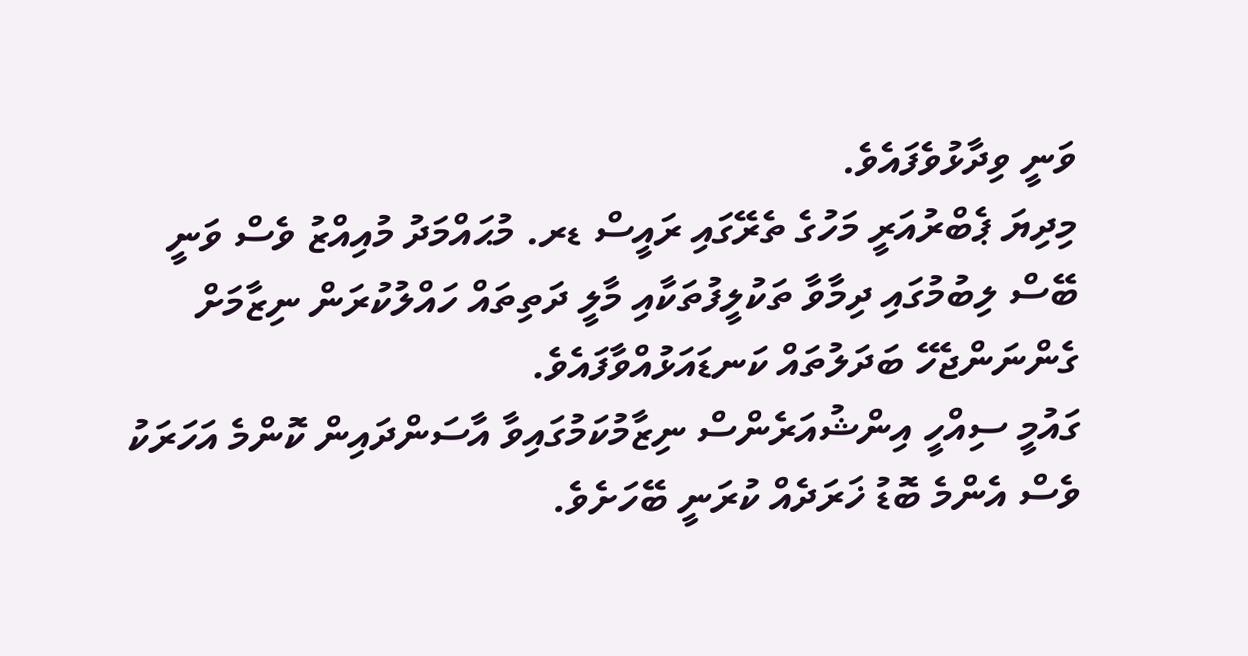ވަނީ ވިދާޅުވެފައެވެ.
މިދިޔަ ޕެބްރުއަރީ މަހުގެ ތެރޭގައި ރައީސް ޑރ. މުޙައްމަދު މުއިއްޒު ވެސް ވަނީ ބޭސް ލިބުމުގައި ދިމާވާ ތަކުލީފުތަކާއި މާލީ ދަތިތައް ހައްލުކުރަން ނިޒާމަށް ގެންނަންޖެހޭ ބަދަލުތައް ކަނޑައަޅުއްވާފައެވެ.
ގައުމީ ސިއްހީ އިންޝުއަރެންސް ނިޒާމުކަމުގައިވާ އާސަންދައިން ކޮންމެ އަހަރަކު ވެސް އެންމެ ބޮޑު ޚަރަދެއް ކުރަނީ ބޭހަށެވެ.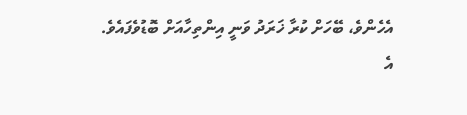އެހެންވެ، ބޭހަށް ކުރާ ޚަރަދު ވަނީ އިންތިހާއަށް ބޮޑުވެފައެވެ.
އެ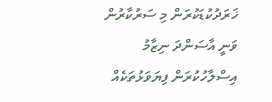ޚަރަދުކުޑަކުރަން މި ސަރުކާރުން ވަނީ އާސަންދަ ނިޒާމު އިސްލާހުކުރަން ފިޔަވަޅުތަކެއް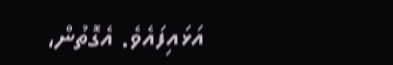އަޅައިފައެވެ. އެގޮތުން،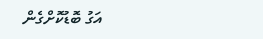އަގު ބޮޑުކޮށްގެން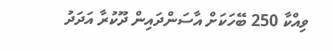ވިއްކާ 250 ބޭހަކަށް އާސަންދައިން ދޫކުރާ އަދަދު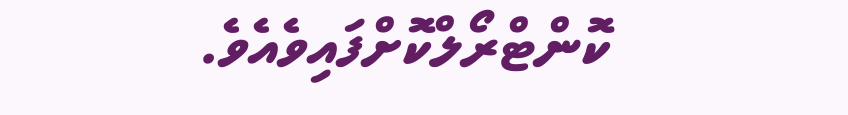ކޮންޓްރޯލްކޮށްފައިވެއެވެ.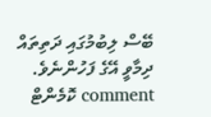ބޭސް ލިބުމުގައި ދަތިތައް ދިމާވީ އޭގެ ފަހުންނެވެ.
comment ކޮމެންޓް